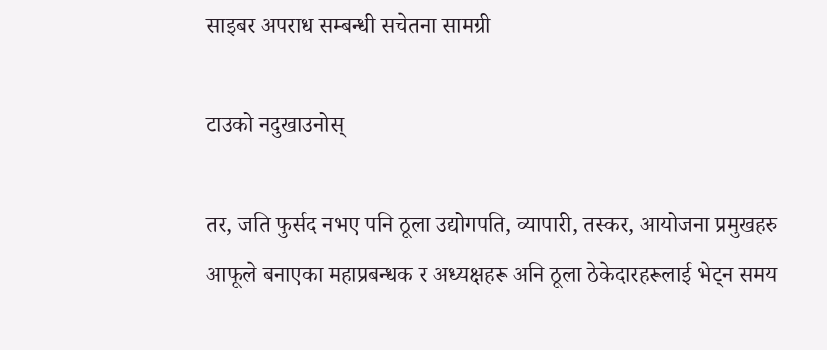साइबर अपराध सम्बन्धी सचेतना सामग्री

टाउको नदुखाउनोस्

तर, जति फुर्सद नभए पनि ठूला उद्योगपति, व्यापारी, तस्कर, आयोजना प्रमुखहरु आफूले बनाएका महाप्रबन्धक र अध्यक्षहरू अनि ठूला ठेकेदारहरूलाई भेट्न समय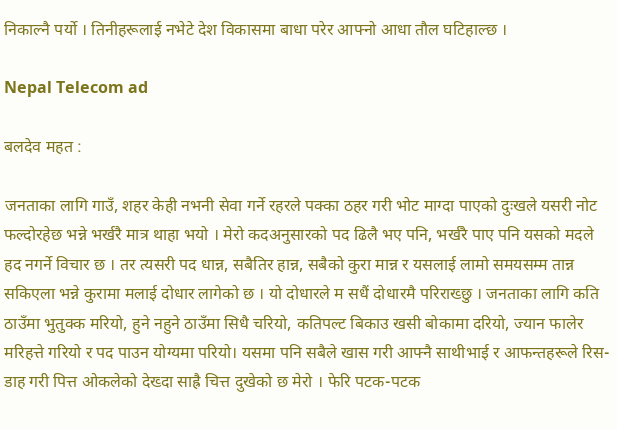निकाल्नै पर्यो । तिनीहरूलाई नभेटे देश विकासमा बाधा परेर आफ्नो आधा तौल घटिहाल्छ ।

Nepal Telecom ad

बलदेव महत :

जनताका लागि गाउँ, शहर केही नभनी सेवा गर्ने रहरले पक्का ठहर गरी भोट माग्दा पाएको दुःखले यसरी नोट फल्दोरहेछ भन्ने भर्खरै मात्र थाहा भयो । मेरो कदअनुसारको पद ढिलै भए पनि, भर्खरै पाए पनि यसको मदले हद नगर्ने विचार छ । तर त्यसरी पद धान्न, सबैतिर हान्न, सबैको कुरा मान्न र यसलाई लामो समयसम्म तान्न सकिएला भन्ने कुरामा मलाई दोधार लागेको छ । यो दोधारले म सधैं दोधारमै परिराख्छु । जनताका लागि कति ठाउँमा भुतुक्क मरियो, हुने नहुने ठाउँमा सिधै चरियो, कतिपल्ट बिकाउ खसी बोकामा दरियो, ज्यान फालेर मरिहत्ते गरियो र पद पाउन योग्यमा परियो। यसमा पनि सबैले खास गरी आफ्नै साथीभाई र आफन्तहरूले रिस-डाह गरी पित्त ओकलेको देख्दा साह्रै चित्त दुखेको छ मेरो । फेरि पटक-पटक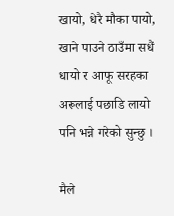खायो, धेरै मौका पायो, खाने पाउने ठाउँमा सधैं धायो र आफू सरहका अरूलाई पछाडि लायो पनि भन्ने गरेको सुन्छु ।

मैले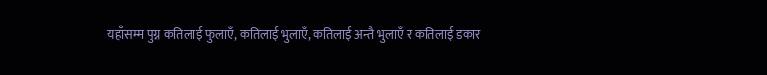यहाँसम्म पुग्न कतिलाई फुलाएँ, कतिलाई भुलाएँ, कतिलाई अन्तै भुलाएँ र कतिलाई डकार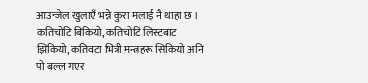आउन्जेल खुलाएँ भन्ने कुरा मलाई नै थाहा छ । कतिचोटि बिकियो, कतिचोटि लिस्टबाट झिकियो, कतिवटा भित्री मन्त्रहरू सिकियो अनि पो बल्ल गएर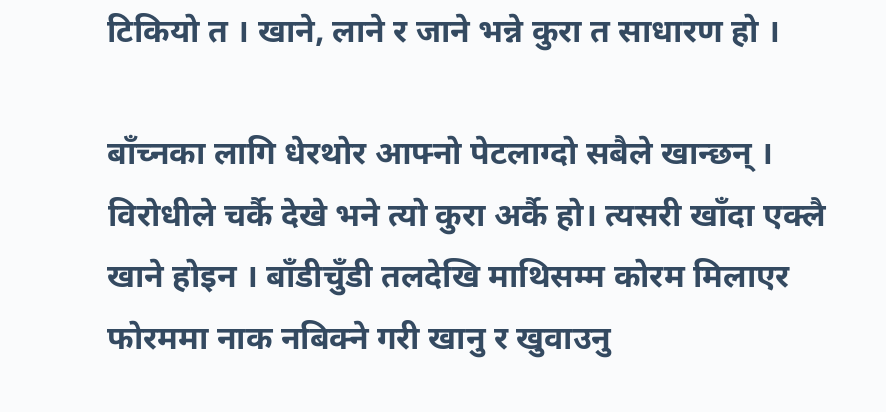टिकियो त । खाने, लाने र जाने भन्ने कुरा त साधारण हो ।

बाँच्नका लागि धेरथोर आफ्नो पेटलाग्दो सबैले खान्छन् । विरोधीले चर्कै देखे भने त्यो कुरा अर्कै हो। त्यसरी खाँदा एक्लै खाने होइन । बाँडीचुँडी तलदेखि माथिसम्म कोरम मिलाएर फोरममा नाक नबिक्ने गरी खानु र खुवाउनु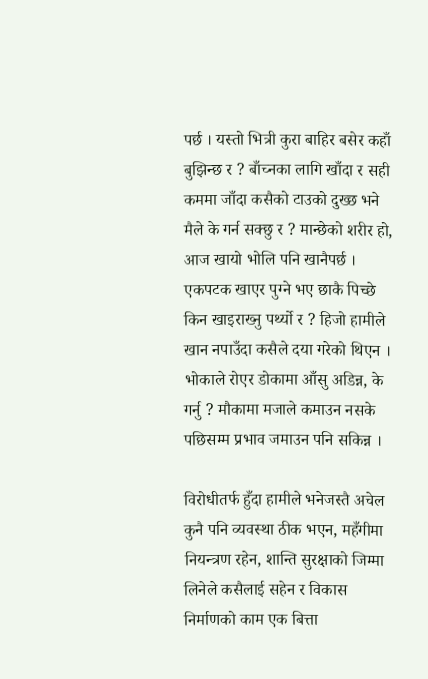पर्छ । यस्तो भित्री कुरा बाहिर बसेर कहाँ बुझिन्छ र ? बाँच्नका लागि खाँदा र सही कममा जाँदा कसैको टाउको दुख्छ भने मैले के गर्न सक्छु र ? मान्छेको शरीर हो, आज खायो भोलि पनि खानैपर्छ । एकपटक खाएर पुग्ने भए छाकै पिच्छे किन खाइराख्नु पर्थ्यो र ? हिजो हामीले खान नपाउँदा कसैले दया गरेको थिएन । भोकाले रोएर डोकामा आँसु अडिन्न, के गर्नु ? मौकामा मजाले कमाउन नसके पछिसम्म प्रभाव जमाउन पनि सकिन्न ।

विरोधीतर्फ हुँदा हामीले भनेजस्तै अचेल कुनै पनि व्यवस्था ठीक भएन, महँगीमा नियन्त्रण रहेन, शान्ति सुरक्षाको जिम्मा लिनेले कसैलाई सहेन र विकास निर्माणको काम एक बित्ता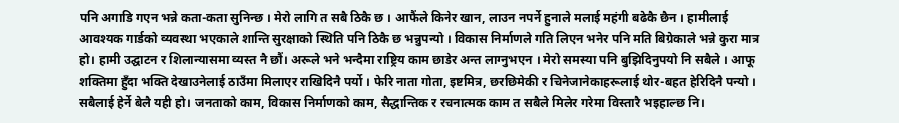पनि अगाडि गएन भन्ने कता-कता सुनिन्छ । मेरो लागि त सबै ठिकै छ । आफैंले किनेर खान, लाउन नपर्ने हुनाले मलाई महंगी बढेकै छैन । हामीलाई आवश्यक गार्डको व्यवस्था भएकाले शान्ति सुरक्षाको स्थिति पनि ठिकै छ भन्नुपन्यो । विकास निर्माणले गति लिएन भनेर पनि मति बिग्रेकाले भन्ने कुरा मात्र हो। हामी उद्घाटन र शिलान्यासमा व्यस्त नै छौं। अरूले भने भन्दैमा राष्ट्रिय काम छाडेर अन्त लाग्नुभएन । मेरो समस्या पनि बुझिदिनुपयो नि सबैले । आफू शक्तिमा हुँदा भक्ति देखाउनेलाई ठाउँमा मिलाएर राखिदिनै पर्यो । फेरि नाता गोता, इष्टमित्र, छरछिमेकी र चिनेजानेकाहरूलाई थोर-बहत हेरिदिनै पन्यो । सबैलाई हेर्ने बेलै यही हो। जनताको काम, विकास निर्माणको काम, सैद्धान्तिक र रचनात्मक काम त सबैले मिलेर गरेमा विस्तारै भइहाल्छ नि।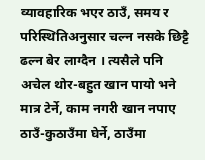व्यावहारिक भएर ठाउँ, समय र परिस्थितिअनुसार चल्न नसके छिट्टै ढल्न बेर लाग्दैन । त्यसैले पनि अचेल थोर-बहुत खान पायो भने मात्र टेर्ने, काम नगरी खान नपाए ठाउँ-कुठाउँमा घेर्ने, ठाउँमा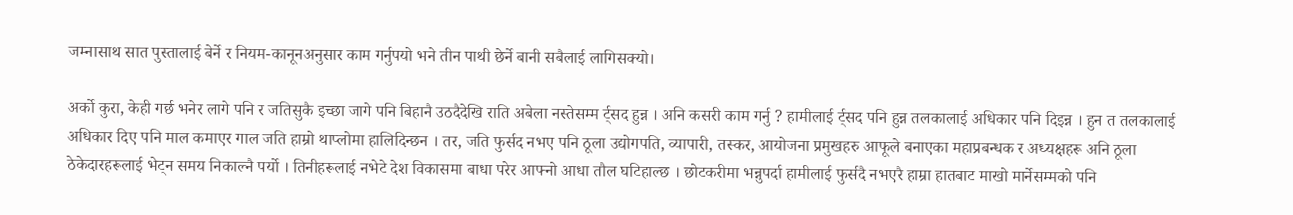जम्नासाथ सात पुस्तालाई बेर्ने र नियम-कानूनअनुसार काम गर्नुपयो भने तीन पाथी छेर्ने बानी सबैलाई लागिसक्यो।

अर्को कुरा, केही गर्छ भनेर लागे पनि र जतिसुकै इच्छा जागे पनि बिहानै उठदैदेखि राति अबेला नस्तेसम्म र्ट्सद हुन्न । अनि कसरी काम गर्नु ? हामीलाई र्ट्सद पनि हुन्न तलकालाई अधिकार पनि दिइन्न । हुन त तलकालाई अधिकार दिए पनि माल कमाएर गाल जति हाम्रो थाप्लोमा हालिदिन्छन । तर, जति फुर्सद नभए पनि ठूला उद्योगपति, व्यापारी, तस्कर, आयोजना प्रमुखहरु आफूले बनाएका महाप्रबन्धक र अध्यक्षहरू अनि ठूला ठेकेदारहरूलाई भेट्न समय निकाल्नै पर्यो । तिनीहरूलाई नभेटे देश विकासमा बाधा परेर आफ्नो आधा तौल घटिहाल्छ । छोटकरीमा भन्नुपर्दा हामीलाई फुर्सदै नभएरै हाम्रा हातबाट माखो मार्नेसम्मको पनि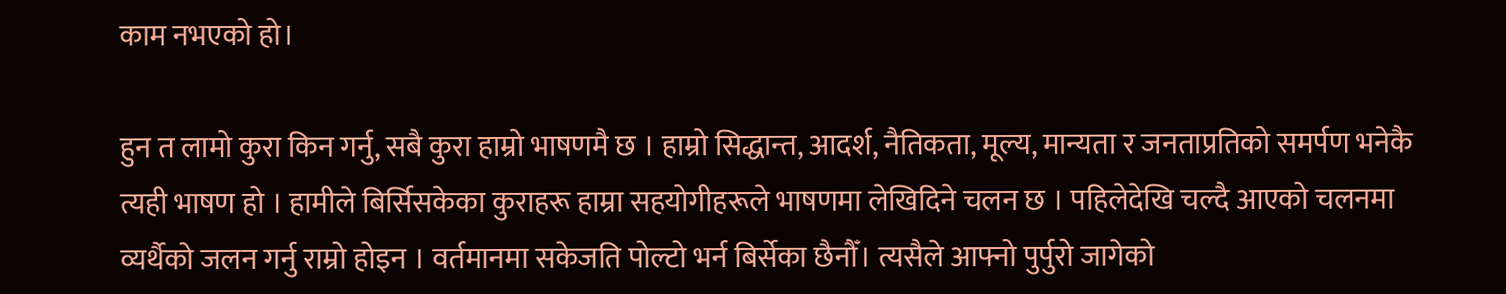काम नभएको हो।

हुन त लामो कुरा किन गर्नु, सबै कुरा हाम्रो भाषणमै छ । हाम्रो सिद्धान्त, आदर्श, नैतिकता, मूल्य, मान्यता र जनताप्रतिको समर्पण भनेकै त्यही भाषण हो । हामीले बिर्सिसकेका कुराहरू हाम्रा सहयोगीहरूले भाषणमा लेखिदिने चलन छ । पहिलेदेखि चल्दै आएको चलनमा व्यर्थैको जलन गर्नु राम्रो होइन । वर्तमानमा सकेजति पोल्टो भर्न बिर्सेका छैनौँ। त्यसैले आफ्नो पुर्पुरो जागेको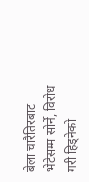बेला चारैतिरबाट भेटेसम्म सोर्ने, विरोध गरी हिड्नेको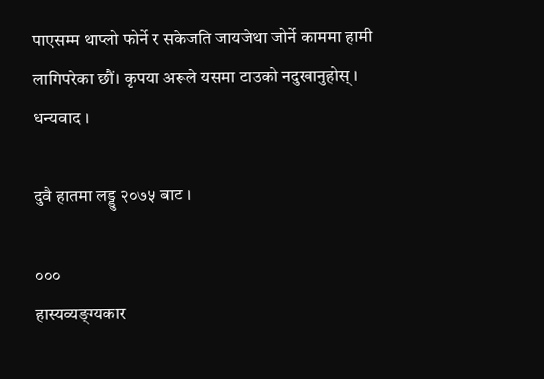पाएसम्म थाप्लो फोर्ने र सकेजति जायजेथा जोर्ने काममा हामी लागिपरेका छौं। कृपया अरूले यसमा टाउको नदुखानुहोस् । धन्यवाद ।

दुवै हातमा लड्डु २०७५ बाट ।

०००
हास्यव्यङ्ग्यकार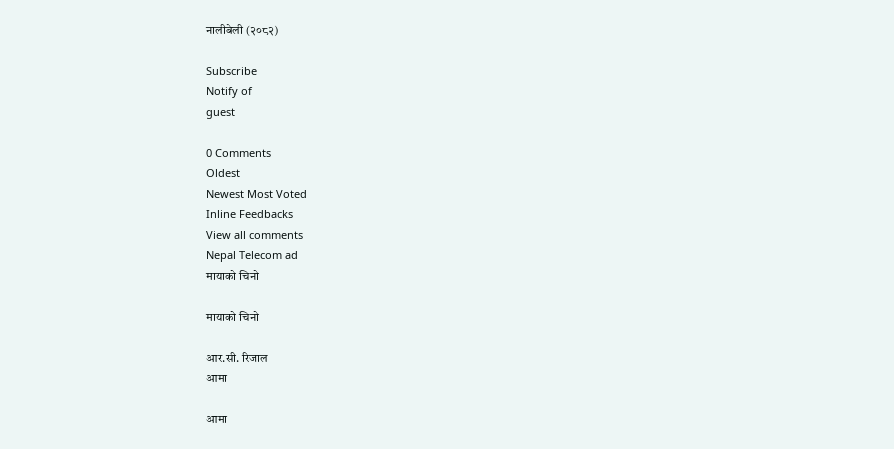नालीबेली (२०८२)

Subscribe
Notify of
guest

0 Comments
Oldest
Newest Most Voted
Inline Feedbacks
View all comments
Nepal Telecom ad
मायाको चिनो

मायाको चिनो

आर.सी. रिजाल
आमा

आमा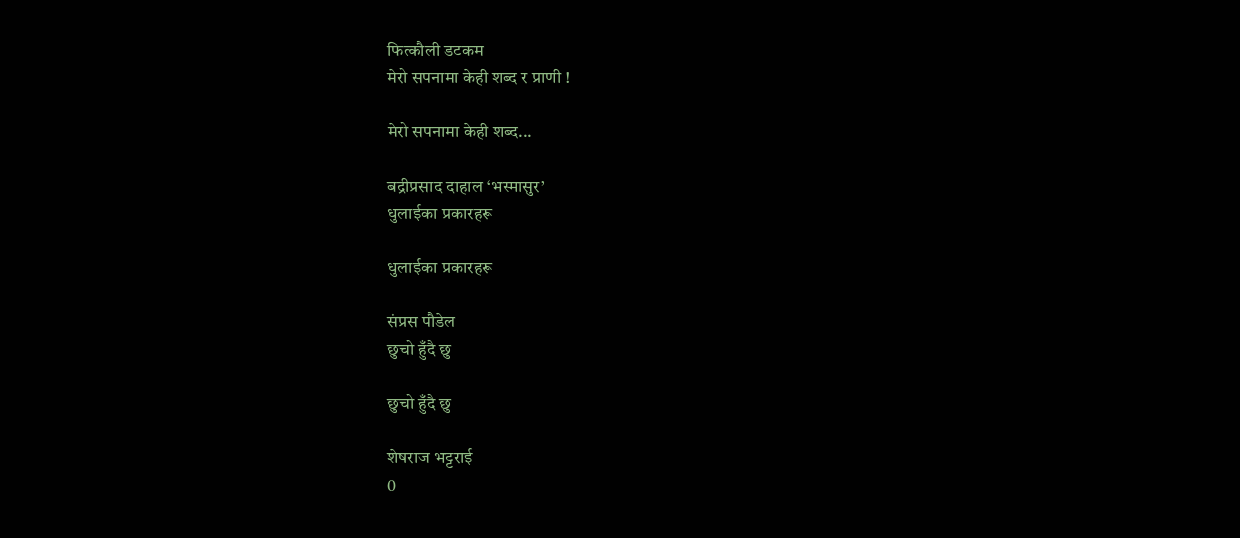फित्कौली डटकम
मेरो सपनामा केही शब्द र प्राणी !

मेरो सपनामा केही शब्द...

बद्रीप्रसाद दाहाल ‘भस्मासुर’
धुलाईका प्रकारहरू

धुलाईका प्रकारहरू

संप्रस पौडेल
छुचो हुँदै छु

छुचो हुँदै छु

शेषराज भट्टराई
0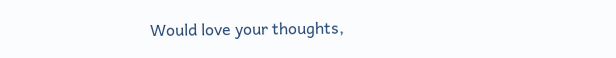Would love your thoughts,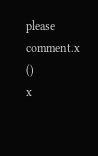please comment.x
()
x